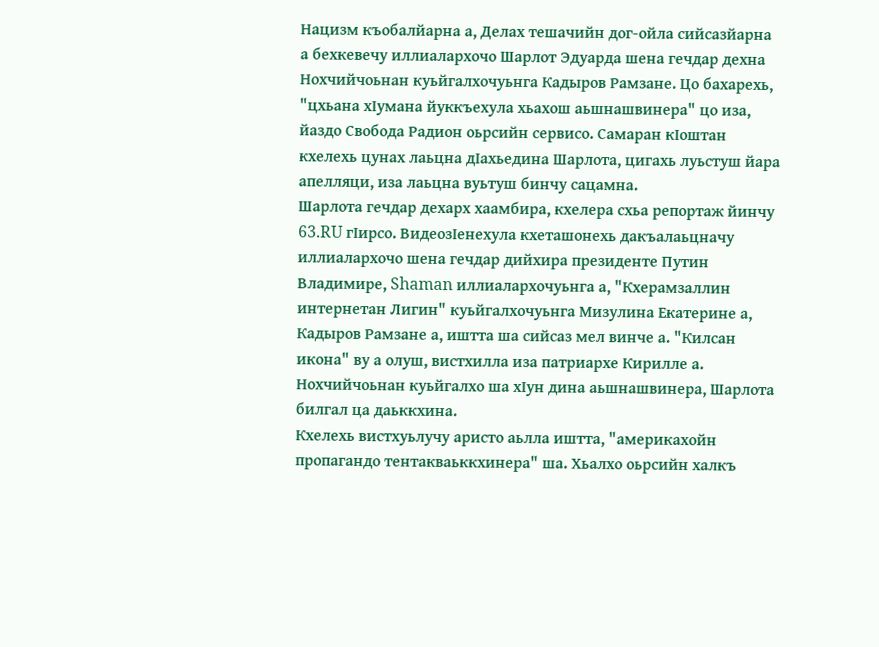Нацизм къобалйарна а, Делах тешачийн дог-ойла сийсазйарна а бехкевечу иллиалархочо Шарлот Эдуарда шена гечдар дехна Нохчийчоьнан куьйгалхочуьнга Кадыров Рамзане. Цо бахарехь, "цхьана хIумана йуккъехула хьахош аьшнашвинера" цо иза, йаздо Свобода Радион оьрсийн сервисо. Самаран кIоштан кхелехь цунах лаьцна дIахьедина Шарлота, цигахь луьстуш йара апелляци, иза лаьцна вуьтуш бинчу сацамна.
Шарлота гечдар дехарх хаамбира, кхелера схьа репортаж йинчу 63.RU гIирсо. ВидеозIенехула кхеташонехь дакъалаьцначу иллиалархочо шена гечдар дийхира президенте Путин Владимире, Shaman иллиалархочуьнга а, "Кхерамзаллин интернетан Лигин" куьйгалхочуьнга Мизулина Екатерине а, Кадыров Рамзане а, иштта ша сийсаз мел винче а. "Килсан икона" ву а олуш, вистхилла иза патриархе Кирилле а.
Нохчийчоьнан куьйгалхо ша хIун дина аьшнашвинера, Шарлота билгал ца даьккхина.
Кхелехь вистхуьлучу аристо аьлла иштта, "америкахойн пропагандо тентакваьккхинера" ша. Хьалхо оьрсийн халкъ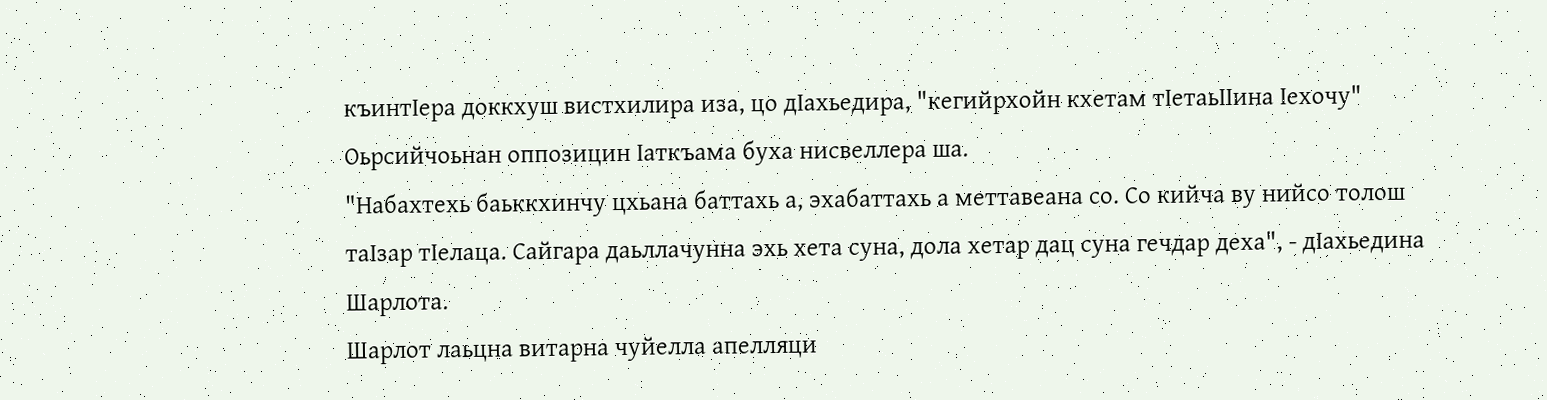къинтIера доккхуш вистхилира иза, цо дIахьедира, "кегийрхойн кхетам тIетаьIIина Iехочу" Оьрсийчоьнан оппозицин Iаткъама буха нисвеллера ша.
"Набахтехь баьккхинчу цхьана баттахь а, эхабаттахь а меттавеана со. Со кийча ву нийсо толош таIзар тIелаца. Сайгара даьллачунна эхь хета суна, дола хетар дац суна гечдар деха", - дIахьедина Шарлота.
Шарлот лаьцна витарна чуйелла апелляци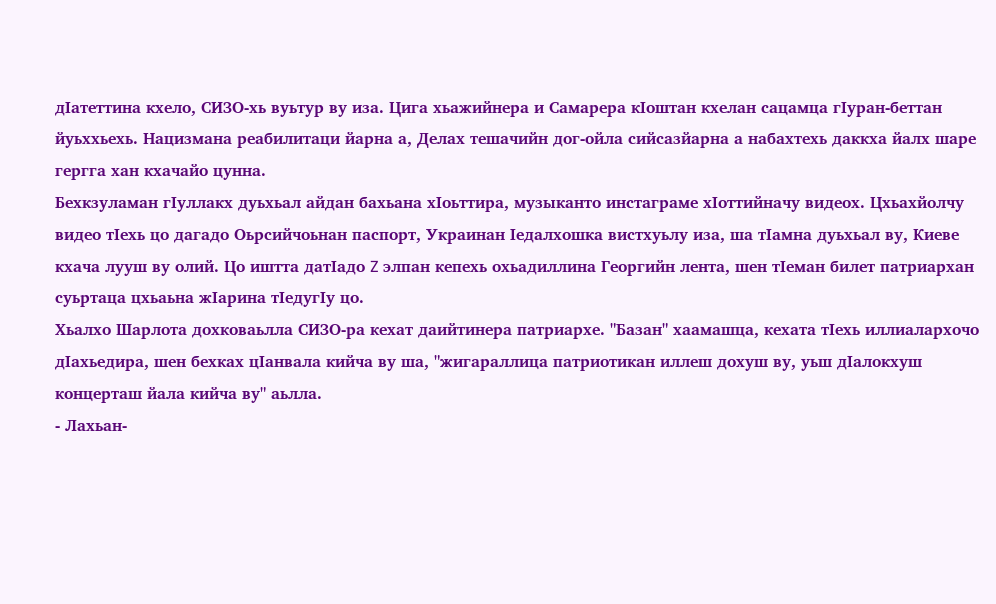дIатеттина кхело, СИЗО-хь вуьтур ву иза. Цига хьажийнера и Самарера кIоштан кхелан сацамца гIуран-беттан йуьххьехь. Нацизмана реабилитаци йарна а, Делах тешачийн дог-ойла сийсазйарна а набахтехь даккха йалх шаре гергга хан кхачайо цунна.
Бехкзуламан гIуллакх дуьхьал айдан бахьана хIоьттира, музыканто инстаграме хIоттийначу видеох. Цхьахйолчу видео тIехь цо дагадо Оьрсийчоьнан паспорт, Украинан Iедалхошка вистхуьлу иза, ша тIамна дуьхьал ву, Киеве кхача лууш ву олий. Цо иштта датIадо Z элпан кепехь охьадиллина Георгийн лента, шен тIеман билет патриархан суьртаца цхьаьна жIарина тIедугIу цо.
Хьалхо Шарлота дохковаьлла СИЗО-ра кехат даийтинера патриархе. "Базан" хаамашца, кехата тIехь иллиалархочо дIахьедира, шен бехках цIанвала кийча ву ша, "жигараллица патриотикан иллеш дохуш ву, уьш дIалокхуш концерташ йала кийча ву" аьлла.
- Лахьан-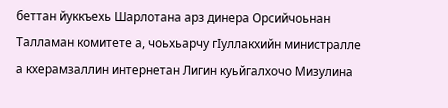беттан йуккъехь Шарлотана арз динера Орсийчоьнан Талламан комитете а, чоьхьарчу гIуллакхийн министралле а кхерамзаллин интернетан Лигин куьйгалхочо Мизулина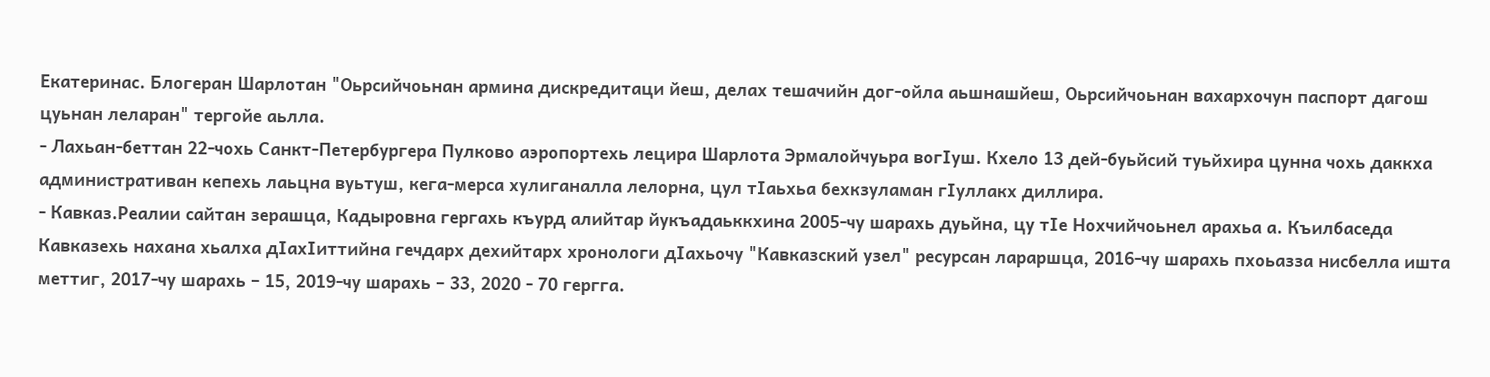Екатеринас. Блогеран Шарлотан "Оьрсийчоьнан армина дискредитаци йеш, делах тешачийн дог-ойла аьшнашйеш, Оьрсийчоьнан вахархочун паспорт дагош цуьнан леларан" тергойе аьлла.
- Лахьан-беттан 22-чохь Санкт-Петербургера Пулково аэропортехь лецира Шарлота Эрмалойчуьра вогIуш. Кхело 13 дей-буьйсий туьйхира цунна чохь даккха административан кепехь лаьцна вуьтуш, кега-мерса хулиганалла лелорна, цул тIаьхьа бехкзуламан гIуллакх диллира.
- Кавказ.Реалии сайтан зерашца, Кадыровна гергахь къурд алийтар йукъадаьккхина 2005-чу шарахь дуьйна, цу тIе Нохчийчоьнел арахьа а. Къилбаседа Кавказехь нахана хьалха дIахIиттийна гечдарх дехийтарх хронологи дIахьочу "Кавказский узел" ресурсан лараршца, 2016-чу шарахь пхоьазза нисбелла ишта меттиг, 2017-чу шарахь – 15, 2019-чу шарахь – 33, 2020 - 70 гергга.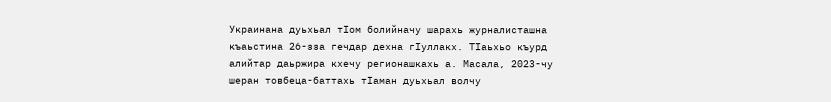Украинана дуьхьал тIом болийначу шарахь журналисташна къаьстина 26-зза гечдар дехна гIуллакх. ТIаьхьо къурд алийтар даьржира кхечу регионашкахь а. Масала, 2023-чу шеран товбеца-баттахь тIаман дуьхьал волчу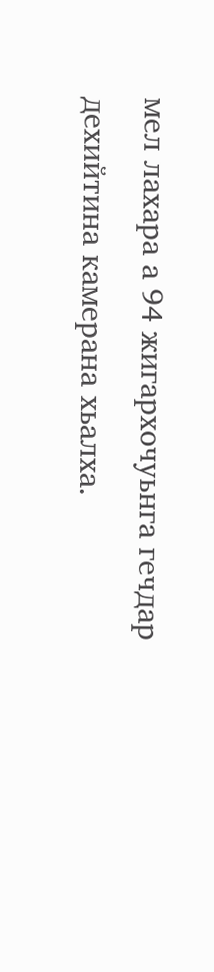мел лахара а 94 жигархочуьнга гечдар дехийтина камерана хьалха.